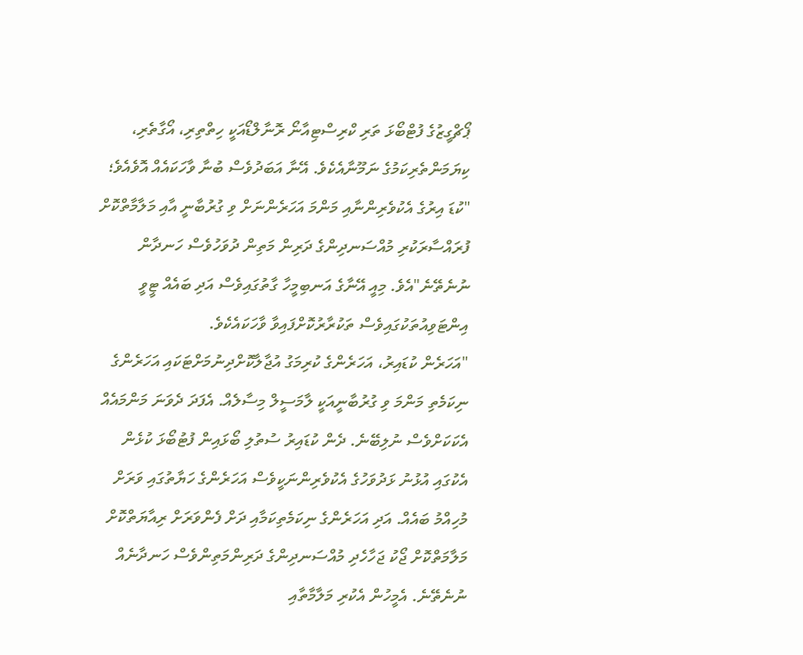ޕޯޗްގީޒުގެ ފުޓްބޯޅަ ތަރި ކްރިސްޓިއާނޯ ރޮނާލްޑޯއަކީ ހިތްތިރި، އޯގާތެރި، ކިޔަމަންތެރިކަމުގެ ނަމޫނާއެކެވެ. އޭނާ އަބަދުވެސް ބުނާ ވާހަކައެއް އޮވެއެވެ؛ "ކުޑަ އިރުގެ އެކުވެރިންނާއި މަންމަ އަހަރެންނަށް ވި ގުރުބާނީ އާއި މަލާމާތްކޮށް ފުރައްސާރަކުރި މުއްސަނދިންގެ ދަރިން މަތިން ދުވަހުވެސް ހަނދާން ނުނެތޭނެ"އެވެ. މިއީ އޭނާގެ އަނބިމީހާ ގާތުގައިވެސް އަދި ބައެއް ޓީވީ އިންޓަވިއުތަކުގައިވެސް ތަކުރާރުކޮށްފައިވާ ވާހަކައެކެވެ.
"އަހަރެން ކުޑައިރު، އަހަރެންގެ ކުރިމަގު އުޖާލާކޮށްދިނުމަށްޓަކައި އަހަރެންގެ ނިކަމެތި މަންމަ ވި ގުރުބާނީއަކީ ލާމަސީލް މިސާލެއް. އެފަދަ ދެވަނަ މަންމައެއް އެކަކަށްވެސް ނުލިބޭނެ. ދެން ކުޑައިރު ސުތުލި ބޯޅައިން ފުޓުބޯޅަ ކުޅެން އެކުގައި އުޅުނު ޅަދުވަހުގެ އެކުވެރިންނަކީވެސް އަހަރެންގެ ހަޔާތުގައި ވަރަށް މުހިއްމު ބައެއް. އަދި އަހަރެންގެ ނިކަމެތިކަމާއި ދަށް ފެންވަރަށް ރިއާޔަތްކޮށް މަލާމަތްކޮށް ޖޯކު ޖަހާހެދި މުއްސަނދިންގެ ދަރިންމަތިންވެސް ހަނދާނެއް ނުނެތޭނެ. އެމީހުން އެކުރި މަލާމާތާއި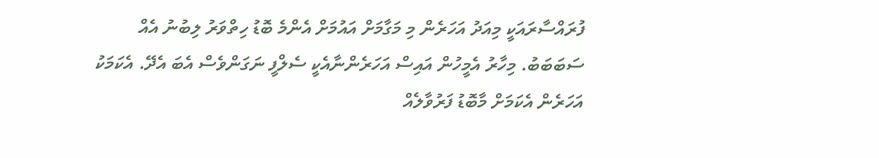ފުރައްސާރައަކީ މިއަދު އަހަރެން މި މަގާމަށް އައުމަށް އެންމެ ބޮޑު ހިތްވަރު ލިބުނު އެއް ސަބަބަބު. މިހާރު އެމީހުން އައިސް އަހަރެންނާއެކީ ސެލްފީ ނަގަންވެސް އެބަ އެދޭ. އެކަމަކު އަހަރެން އެކަމަށް މާބޮޑު ފަރުވާލެއް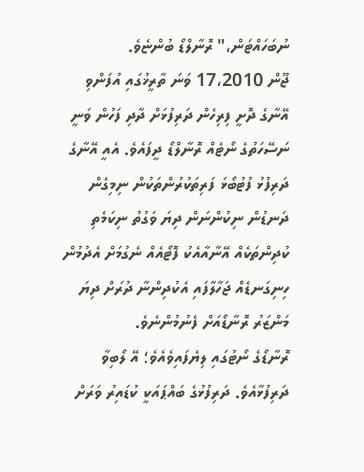ނުބަހައްޓަން،" ރޮނާލްޑޯ ބުންޏެވެ.
ޖޫން 17،2010 ވަނަ ތާރީޚުގައި އުފަންވި އޭނާގެ ދޮށީ ފިރިހެން ދަރިފުޅަށް ދާދި ފަހުން ވަނީ ނަސޭހަތުގެ ނޯޓެއް ރޮނާލްޑޯ ދީފައެވެ. އެއީ އޭނާގެ ދަރިފުޅު ފުޓުބޯޅަ ފަރިތަކުރުންތަކުން ނިމިގެން ދަނޑުން ނިކުންނަން ދިޔަ ވަގުތު ނިކަމެތި ކުދިންތަކެއް އޭނާއާއެކު ފޮޓޯއެއް ނެގުމަށް އެދުމުން ހިނިގަނޑެއް ޖަހާލާފައި އެކުދިންނާ ދުރަށް ދިޔަ މަންޒަރު ރޮނާޑޯއަށް ފެނުމުންނެވެ.
ރޮނާޑޯގެ ނޯޓުގައި ލިޔެފައިވެއެވެ؛ އޭ ލޯބިވާ ދަރިފުޅާއެވެ. ދަރިފުޅުގެ ބައްޕައަކީ ކުޑައިރު ވަރަށް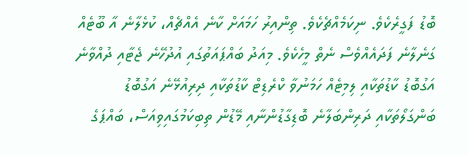ބޮޑު ފަގީރެކެވެ. ނިކަމެއްޗެކެވެ. ތިންއިރު ހަމައަށް ކާނެ އެއްޗެއް، ކުޅެލާނެ އާ ބޫޓެއް ގަނެލާނެ ފަދައެއްވެސް ނެތް މީހެކެވެ. މިއަދު ބައްޕައަތުގައި އުދުހޭނެ ޖެޓާއި ދުއްވާނެ އަގުބޮޑު ކާޑުތަކާއި ލިމިޓެއް ހަމަނުވާ ކްރެޑިޓް ކާޑުތަކާއި ދިރިއުޅޭނެ އަގުބޮޑު ބަންގަލޯތަކާއި ދަރިންބަލާނެ ބޮޑިގާޑުންނާއި މޭޑުން ތިބިކަމުގައިވިއަސް، ބައްޕަގެ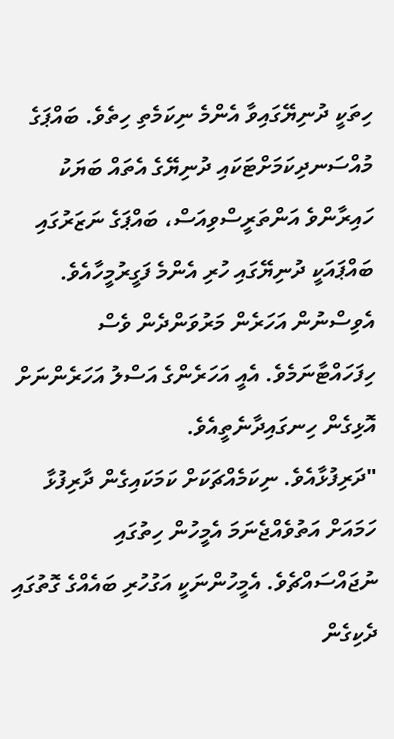ހިތަކީ ދުނިޔޭގައިވާ އެންމެ ނިކަމެތި ހިތެވެ. ބައްޕަގެ މުއްސަނދިކަމަށްޓަކައި ދުނިޔޭގެ އެތައް ބަޔަކު ހައިރާންވެ އަންތަރީސްވިއަސް، ބައްޕަގެ ނަޒަރުގައި ބައްޕައަކީ ދުނިޔޭގައި ހުރި އެންމެ ފަގީރުމީހާއެވެ. އެވިސްނުން އަހަރެން މަރުވަންދެން ވެސް ހިފަހައްޓާނަމެވެ. އެއީ އަހަރެންގެ އަސްލު އަހަރެންނަށް އޮޅިގެން ހިނގައިދާނެތީއެވެ.
"ދަރިފުޅާއެވެ. ނިކަމެއްޗަކަށް ކަމަކައިގެން ދާރިފުޅާ ހަމައަށް އަތުވެއްޖެނަމަ އެމީހުން ހިތުގައި ނުޖައްސައްޗެވެ. އެމީހުންނަކީ އަގުހުރި ބައެއްގެ ގޮތުގައި ދެކިގެން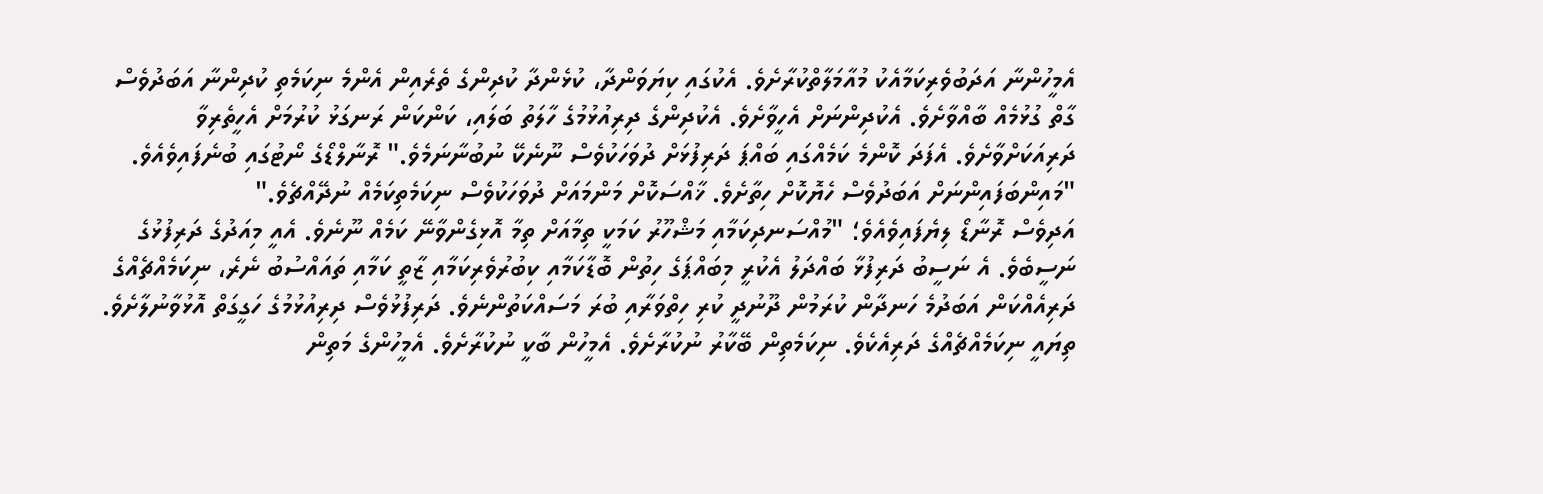އެމީހުންނާ އަދަބުވެރިކަމާއެކު މުއާމަލާތްކުރާށެވެ. އެކުގައި ކިޔަވަންދާ، ކުޅެންދާ ކުދިންގެ ތެރެއިން އެންމެ ނިކަމެތި ކުދިންނާ އަބަދުވެސް ގާތް ގުޅުމެއް ބާއްވާށެވެ. އެކުދިންނަށް އެހީވާށެވެ. އެކުދިންގެ ދިރިއުޅުމުގެ ހާލަތު ބަލައި، ކަންކަން ރަނގަޅު ކުރުމަށް އެހީތެރިވާ ދަރިއަކަށްވާށެވެ. އެފަދަ ކޮންމެ ކަމެއްގައި ބައްޕަ ދަރިފުޅަށް ދުވަހަކުވެސް ނޫނެކޭ ނުބުނާނަމެވެ." ރޮނާލްޑޯގެ ނޯޓުގައި ބުނެފައިވެއެވެ. "މައިންބަފައިންނަށް އަބަދުވެސް ހެޔޮކޮށް ހިތާށެވެ. ޚާއްސަކޮށް މަންމައަށް ދުވަހަކުވެސް ނިކަމެތިކަމެއް ނުދޭއްޗެވެ."
އަދިވެސް ރޮނާޑޯ ލިޔެފައިވެއެވެ؛ "މުއްސަނދިކަމާއި މަޝްހޫރު ކަމަކީ ތިމާއަށް ތިމާ އޮޅިގެންވާނޭ ކަމެއް ނޫނެވެ. އެއީ މިއަދުގެ ދަރިފުޅުގެ ނަސީބެވެ. އެ ނަސީބު ދަރިފުޅާ ބައްދަލު އެކުރީ މިބައްޕަގެ ހިތުން ބޮޑާކަމާއި ކިބުރުވެރިކަމާއި ޒާތީ ކަމާއި ތައައްސުބު ނެރެ، ނިކަމެއްޗެއްގެ ދަރިއެއްކަން އަބަދުމެ ހަނދާން ކުރަމުން ދޫނުދީ ކުރި ހިތްވަރާއި ބުރަ މަސައްކަތުންނެވެ. ދަރިފުޅުވެސް ދިރިއުޅުމުގެ ހަގީގަތް އޮޅުވާނުލާށެވެ. ތިޔައީ ނިކަމެއްޗެއްގެ ދަރިއެކެވެ. ނިކަމެތިން ބޭކާރު ނުކުރާށެވެ. އެމީހުން ބާކީ ނުކުރާށެވެ. އެމީހުންގެ މަތިން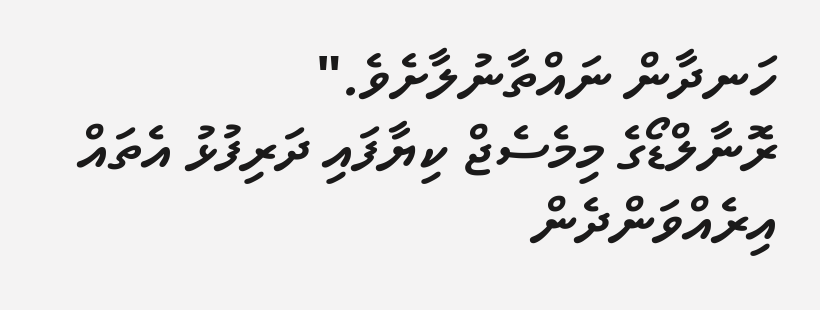ހަނދާން ނައްތާނުލާށެވެ."
ރޮނާލްޑޯގެ މިމެސެޖް ކިޔާފައި ދަރިފުޅު އެތައް އިރެއްވަންދެން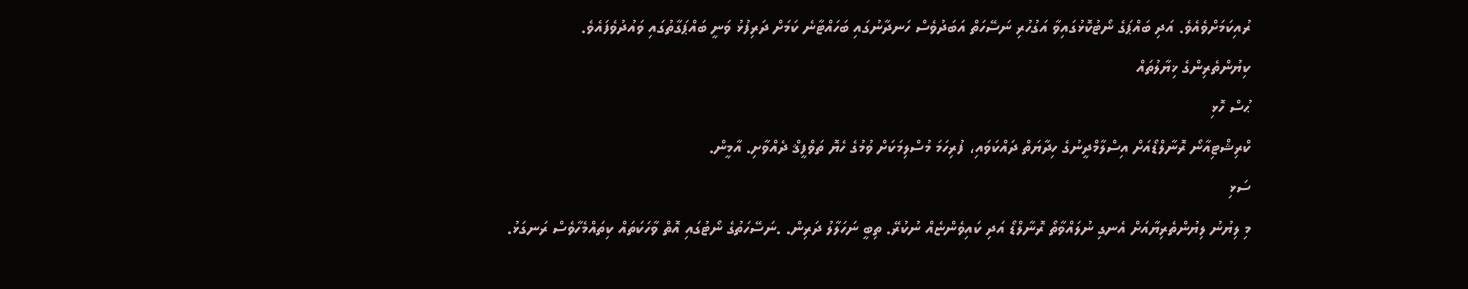ރުއިކަމަށްވެއެވެ. އަދި ބައްޕަގެ ނޯޓުކޮޅުގައިވާ އަގުހުރި ނަސޭހަތް އަބަދުވެސް ހަނދާނުގައި ބަހައްޓާނެ ކަމަށް ދަރިފުޅު ވަނީ ބައްޕަގާތުގައި ވައުދުވެފައެވެ.
ކިޔުންތެރިންގެ ޚިޔާލުތައް
ޙުސް ހޮޅި
ކްރިޝްޓިއާނޯ ރޮނާލްޑޯއަށް އިސްލާމްދީނުގެ ހިދާޔަތް ދައްކަވައި، ފުރިހަމަ މުސްލިމަކަށް ވުމުގެ ހެޔޮ ތަވްފީޤް ދެއްވާށި. އާމީން.
ސަޅި
މި ލިޔުނު ލިޔުންތެރިޔާއަށް އެނގި ނުލައްވާތޯ ރޮނާލްޑޯ އަދި ކައިވެންޏެއް ނުކުރޭ. ތިބީ ނަހަލާލު ދަރިން. .ނަސޭހަތުގެ ނޯޓުގައި އޮތް ވާހަކަތައް ކިތައްމެހާވެސް ރަނގަޅު.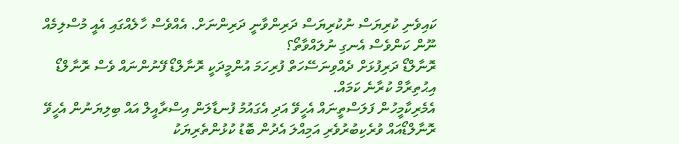ކައިވެނި ކުރިޔަސް ނުކުރިޔަސް ދަރިންވާނީ ދަރިންނަށް. އެއްވެސް ހާލެއްގައި އެއީ މުސްލިމެއް ނޫން ކަންވެސް އެނގި ނުލައްވާތޯ؟
ރޮނާލްޑޯ ދަރިފުޅަށް ދެއްވިނަސޭހަތް ފުރިހަމަ އުންމީދަކީ ރޮނާލްޑޯ ފޭނުންނައް ވެސް ރޮނާލްޑޯ އިޙުތިރާމް ކުރާނެ ކަމައް.
އެމެރިކާމީހުން ފަލަސްތީނައް އެހީވޭ އަދި އެގައުމު ފުނޑާލަން އިސްރާއީލް އައް ބިލިޔަނުން އެހީވޭ ރޮނާލްޑޯއައް ވުރެކިބުރުވެރި އަމިއްލަ އެދުން ބޮޑު ކުޅުންތެރިޔަކު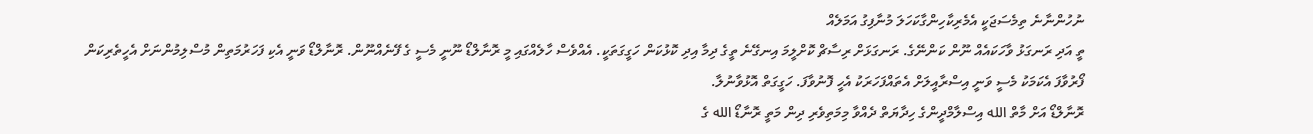ނުހުންނާނެ ތިމެސަޖަކީ އެމެރިކާހިންގާކަހަލަ މުނާފިގު އަމަލެއް
ތީ އަދި ރަނގަޅު ވާހަކައެއް ނޫން ކަންނޭގެ. ރަނގަޅަށް ރިސާޗް ކޮށްލީމަ އިނގޭނެ ތީގެ ދިމާ އިދި ކޮޅުކަން ހަގީގަތަކީ. އެއްވެސް ހާލެއްގައި މީ ރޮނާލްޑޯ ނޫނީ މެސީ ގެ ފޭނެއްނޫން. ރޮނާލްޑޯ ވަނީ އެކި ފަހަރުމަތިން މުސްލިމުންނަށް އެހީތެރިކަން ފޯރުވާފަ އެކަމަކު މެސީ ވަނީ އިސްރާއީލަށް އެތައްފަހަރަކު އެހީ ފޮނުވާފަ. ހަގީގަތް އޮޅުވާނުލާ.
ރޮނާލްޑޯ އަށް މާތް الله އިސްލާމްދީންގެ ހިދާޔަތް ދެއްވާ މިމަތިވެރި ދިން މަތީ ރޮނާޑޯ الله ގެ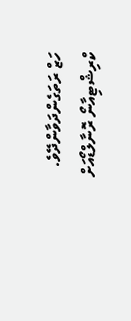ހަޒް ރަތަގެންދަވާންދޭވެ.
ކްރިޝްޓިއާނޯ ރޮނާލްޑޯއަށް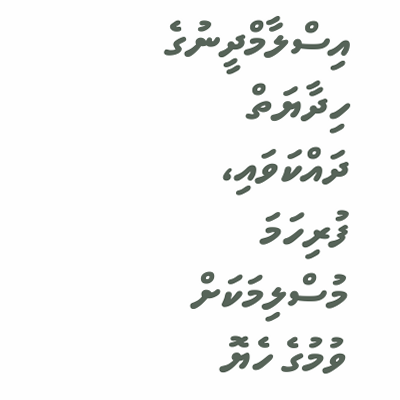އިސްލާމްދީނުގެ ހިދާޔަތް ދައްކަވައި، ފުރިހަމަ މުސްލިމަކަށް ވުމުގެ ހެޔޮ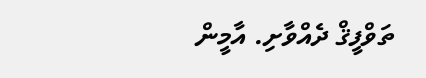ތަވްފީޤް ދެއްވާށި. އާމީން